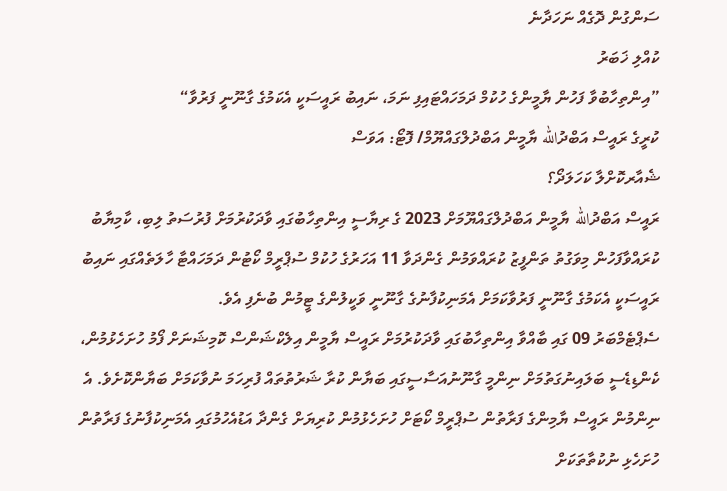ސަންގުން ދޮގެއް ނަހަދާނެ
ކުއްލި ޚަބަރު
”އިންތިހާބުވާ ފަހުން ޔާމީންގެ ހުކުމް ދަމަހައްޓައިފި ނަމަ، ނައިބު ރައީސަކީ އެކަމުގެ ގާނޫނީ ފަރުވާ“
ކުރީގެ ރައީސް އަބްދުالله ޔާމީން އަބްދުލްގައްޔޫމް/ ފޮޓޯ: އަވަސް
ޝެއާރކޮށްލާ ކަހަލަދޯ؟
ރައީސް އަބްދުالله ޔާމީން އަބްދުލްގައްޔޫމަށް 2023 ގެ ރިޔާސީ އިންތިހާބުގައި ވާދަކުރުމަށް ފުރުސަތު ލިބި، ކާމިޔާބު ކުރައްވާފަހުން މިވަގުތު ތަންފީޒު ކުރައްވަމުން ގެންދަވާ 11 އަހަރުގެ ހުކުމް ސުޕްރީމް ކޯޓުން ދަމަހައްޓާ ހާލަތެއްގައި ނައިބު ރައީސަކީ އެކަމުގެ ގާނޫނީ ފަރުވާކަމަށް އެމަނިކުފާނުގެ ގާނޫނީ ވަކީލުންގެ ޓީމުން ބުނެފި އެވެ.
ސެޕްޓެމްބަރު 09 ގައި ބާއްވާ އިންތިހާބުގައި ވާދަކުރުމަށް ރައީސް ޔާމީން އިލެކްޝަންސް ކޮމިޝަނަށް ފޯމު ހުށަހެޅުމުން، ކެންޑިޑެސީ ބަލައިނުގަތުމަށް ނިންމީ ގާނޫނުއަސާސީގައި ބަޔާން ކުރާ ޝަރުތުތައް ފުރިހަމަ ނުވާކަމަށް ބަޔާންކޮށެވެ. އެ ނިންމުން ރައީސް ޔާމިންގެ ފަރާތުން ސުޕްރީމް ކޯޓަށް ހުށަހެޅުމުން ކުރިޔަށް ގެންދާ އަޑުއެހުމުގައި އެމަނިކުފާނުގެ ފަރާތުން ހުށަހެޅި ނުކުތާތަކަށް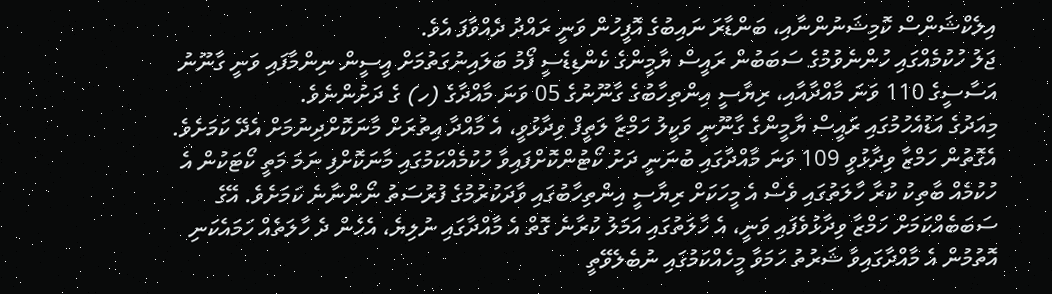އިލެކްޝަންސް ކޮމިޝަނުންނާއި، ބަންޑާރަ ނައިބުގެ އޮފީހުން ވަނީ ރައްދު ދެއްވާފަ އެވެ.
ޖަލު ހުކުމެއްގައި ހުންނެވުމުގެ ސަބަބުން ރައީސް ޔާމީންގެ ކެންޑިޑެސީ ފޯމު ބަލައިނުގަތުމަށް އީސީން ނިންމާފައި ވަނީ ގާނޫނު އަސާސީގެ 110 ވަނަ މާއްދާއާއި، ރިޔާސީ އިންތިހާބުގެ ގާނޫނުގެ 05 ވަނަ މާއްދާގެ (ހ) ގެ ދަށުންނެވެ.
މިއަދުގެ އަޑުއެހުމުގައި ރައީސް ޔާމީންގެ ގާނޫނީ ވަކީލު ހަމްޒާ ލަތީފް ވިދާޅުވީ، އެ މާއްދާ އިތުރަށް މާނަކޮށްދިނުމަށް އެދޭ ކަމަށެވެ. އެގޮތުން ހަމްޒާ ވިދާޅުވީ 109 ވަނަ މާއްދާގައި ބުނަނީ ދަށު ކޯޓުންކޮށްފައިވާ ހުކުމެއްކަމުގައި މާނަކޮށްފި ނަމަ މަތީ ކޯޓަކުން އެ ހުކުމެއް ބާތިކު ކުރާ ހާލަތުގައި ވެސް އެ މީހަކަށް ރިޔާސީ އިންތިހާބުގައި ވާދަކުރުމުގެ ފުރުސަތު ނޯންނާނެ ކަމަށެވެ. އޭގެ ސަބަބެއްކަމަށް ހަމްޒާ ވިދާޅުވެފައި ވަނީ، އެ ހާލަތުގައި އަމަލު ކުރާނެ ގޮތް އެ މާއްދާގައި ނުލިޔެ، އެހެން ދެ ހާލަތެއް ހަމައެކަނި އޮތުމުން އެ މާއްދާގައިވާ ޝަރުތު ހަމަވާ މީހެއްކަމުގައި ނުބެލެވޭތީ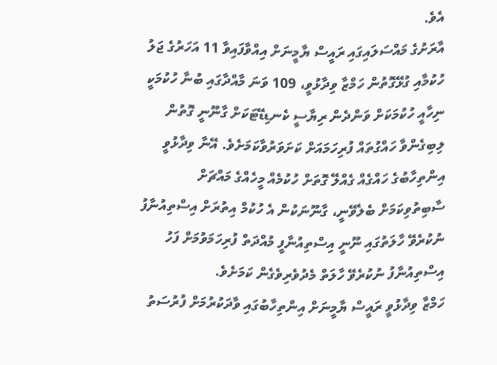އެވެ.
އާރަށުގެ މައްސަލައިގައި ރައީސް ޔާމީނަށް އިއްވާފައިވާ 11 އަހަރުގެ ޖަލު ހުކުމާއި ގުޅޭގޮތުން ހަމްޒާ ވިދާޅުވީ، 109 ވަނަ މާއްދާގައި ބުނާ ހުކުމަކީ ނިހާއީ ހުކުމަކަށް ވަންދެން ރިޔާސީ ކެނޑިޑޭޓަކަށް ގާނޫނީ ގޮތުން ލިބިގެންވާ ހައްގުތައް ފުރިހަމައަށް ކަށަވަރުވާކަމަށެވެ. އޭނާ ވިދާޅުވީ އިންތިހާބުގެ ހައްގެއް ގެއްލޭ ގޮތަށް ހުކުމެއް މީހެއްގެ މައްޗަށް ސާބިތުވިކަމަށް ބެލެވޭނީ، ގާނޫނަކުން އެ ހުކުމް އިތުރަށް އިސްތިއުނާފު ނުކުރެވޭ ހާލަތުގައި ނޫނީ އިސްތިއުނާފީ މުއްދަތް ފުރިހަމަވުމަށް ފަހު އިސްތިއުނާފު ނުކުރެވޭ ހާލަތް މެދުވެރިވެގެން ކަމަށެވެ.
ހަމްޒާ ވިދާޅުވީ ރައީސް ޔާމީނަށް އިންތިހާބުގައި ވާދަކުރުމަށް ފުރުސަތު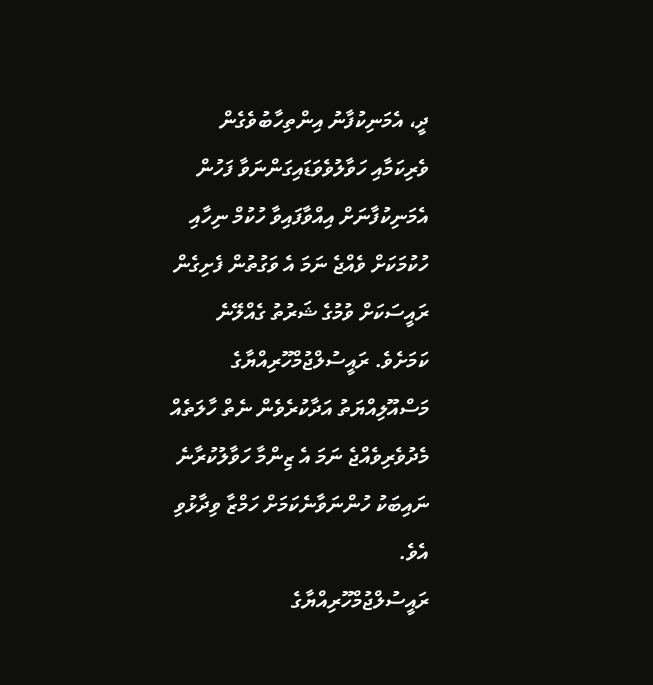ދީ، އެމަނިކުފާނު އިންތިހާބުވެގެން ވެރިކަމާއި ހަވާލުވެވަޑައިގަންނަވާ ފަހުން އެމަނިކުފާނަށް އިއްވާފައިވާ ހުކުމް ނިހާއި ހުކުމަކަށް ވެއްޖެ ނަމަ އެ ވަގުތުން ފެށިގެން ރައީސަކަށް ވުމުގެ ޝަރުތު ގެއްލޭނެ ކަމަށެވެ. ރައީސުލްޖުމްހޫރިއްޔާގެ މަސްއޫލިއްޔަތު އަދާކުރެވެން ނެތް ހާލަތެއް މެދުވެރިވެއްޖެ ނަމަ އެ ޒިންމާ ހަވާލުކުރާނެ ނައިބަކު ހުންނަވާނެކަމަށް ހަމްޒާ ވިދާޅުވި އެވެ.
ރައީސުލްޖުމްހޫރިއްޔާގެ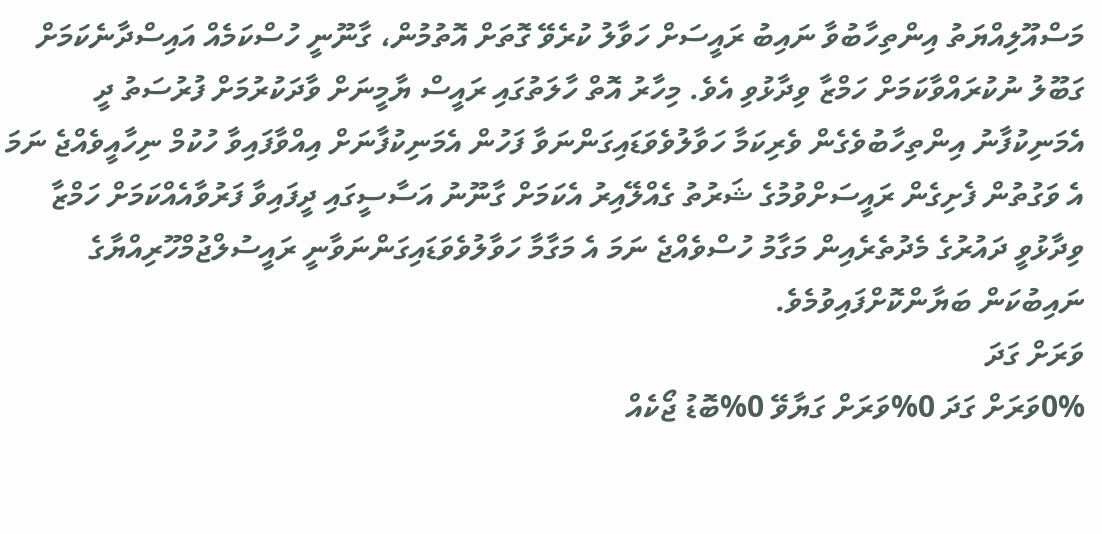މަސްއޫލިއްޔަތު އިންތިހާބުވާ ނައިބު ރައީސަށް ހަވާލު ކުރެވޭ ގޮތަށް އޮތުމުން، ގާނޫނީ ހުސްކަމެއް އައިސްދާނެކަމަށް ގަބޫލު ނުކުރައްވާކަމަށް ހަމްޒާ ވިދާޅުވި އެވެ. މިހާރު އޮތް ހާލަތުގައި ރައީސް ޔާމީނަށް ވާދަކުރުމަށް ފުރުސަތު ދީ އެމަނިކުފާނު އިންތިހާބުވެގެން ވެރިކަމާ ހަވާލުވެވަޑައިގަންނަވާ ފަހުން އެމަނިކުފާނަށް އިއްވާފައިވާ ހުކުމް ނިހާއީވެއްޖެ ނަމަ އެ ވަގުތުން ފެށިގެން ރައީސަށްވުމުގެ ޝަރުތު ގެއްލޭއިރު އެކަމަށް ގާނޫނު އަސާސީގައި ދީފައިވާ ފަރުވާއެއްކަމަށް ހަމްޒާ ވިދާޅުވީ ދައުރުގެ މެދުތެރެއިން މަގާމު ހުސްވެއްޖެ ނަމަ އެ މަގާމާ ހަވާލުވެވަޑައިގަންނަވާނީ ރައީސުލްޖުމްހޫރިއްޔާގެ ނައިބުކަން ބަޔާންކޮށްފައިވުމެވެ.
ވަރަށް ގަދަ
0%ވަރަށް ގަދަ 0%ވަރަށް ގަޔާވޭ 0%ބޮޑު ޖޯކެއް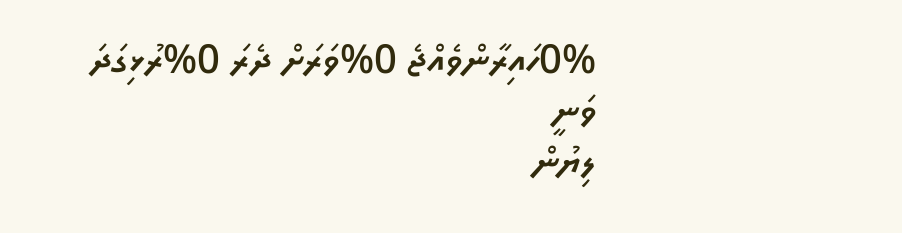0%ހައިރާންވެއްޖެ 0%ވަރަށް ދެރަ 0%ރުޅިގަދަ ވަނީ
ލިޔުން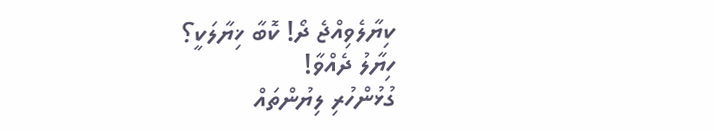ކިޔާލެވިއްޖެ ދޯ! ކޮބާ ޚިޔާލަކީ؟
ހިޔާލު ދެއްވާ!
ގުޅުންހުރި ލިޔުންތައް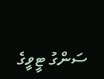ސަންގު ޓީވީގެ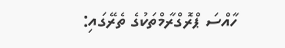ހާއްސަ ޕްރޮގްރާމްތަކުގެ ތެރޭގައި: